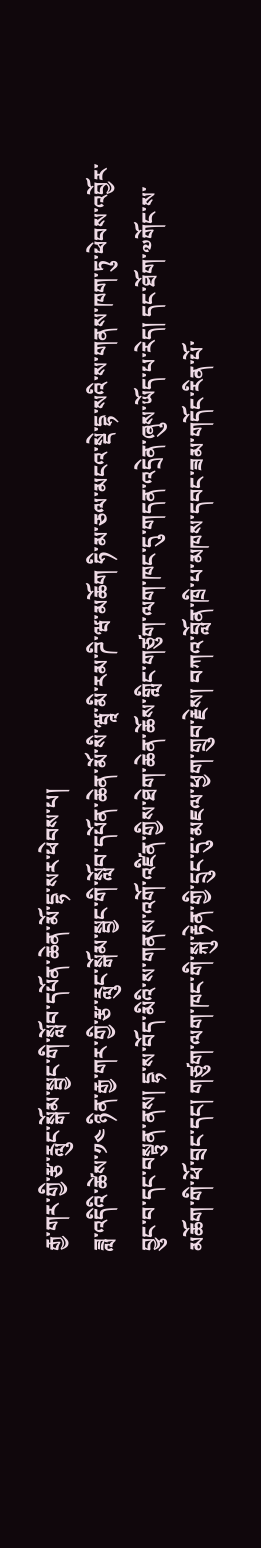རྒྱ་གར་གྱི་རྩ་རླུང་སྒོམ་སྦྱང་གི་སློབ་དཔོན་ཆེན་མོ་དྷ་སར་ཕེབས་པ།
ཟླ་འདིའི་ཚེས་༡༤ ཉིན་རྒྱ་གར་གྱི་རྩ་རླུང་སྒོམ་སྦྱང་གི་སློབ་དཔོན་ཆེན་མོ་སི་ཝཱ་མི་རམ་ཌི་ཝ་མཆོག ཧི་མ་ཅལ་མངའ་སྡེ་དྷ་སའི་ས་གནས་ཁག་ཏུ་ཕེབས་འབྱོར་བྱུང་བ་དང་བསྟུན་ནས། དྷ་ས་བོད་མིའི་ས་གནས་འགོ་འཛིན་གྱིས་ཐེག་ཆེན་ཆོས་གླིང་གཙུག་ལག་ཁང་དུ་གདན་འདྲེན་ཞུས་ཡོད་པ་རེད། དང་ཐོག་༧གོང་ས་མཆོག་གི་ཕོ་བྲང་དང། གཙུག་ལག་ཁང་གི་སྐུ་རྟེན་གྱི་དྲུང་དུ་མཇལ་ཕྱག་གྲུབ་རྗེས། བཀའ་བློན་ཁྲི་པ་མཁས་དབང་ཟམ་གདོང་རིན་པོ་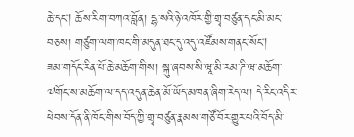ཆེ་དང། ཆོས་རིག་བཀའ་བློན། དྷ་སའི་ཉེ་འཁོར་གྱི་གྲྭ་བཙུན་དང་མི་མང་བཅས། གཙུག་ལག་ཁང་གི་མདུན་ཐང་དུ་འདུ་འཛོམས་གནང་སོང།
ཟམ་གདོང་རིན་པོ་ཆེ་མཆོག་གིས། སྐུ་ཞབས་སི་ཝཱ་མི་རམ་ཌི་ཝ་མཆོག་༧གོང་ས་མཆོག་ལ་དད་འདུན་ཆེན་མོ་ཡོད་མཁན་ཞིག་རེད་ལ། དེ་རིང་འདིར་ཕེབས་དོན་ནི་ཁོང་གིས་བོད་ཀྱི་གྲྭ་བཙུན་རྣམས་གཙོ་བོར་གྱུར་པའི་བོད་མི་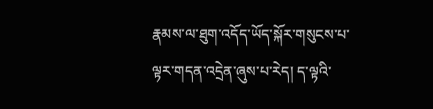རྣམས་ལ་ཐུག་འདོད་ཡོད་སྐོར་གསུངས་པ་ལྟར་གདན་འདྲེན་ཞུས་པ་རེད། ད་ལྟའི་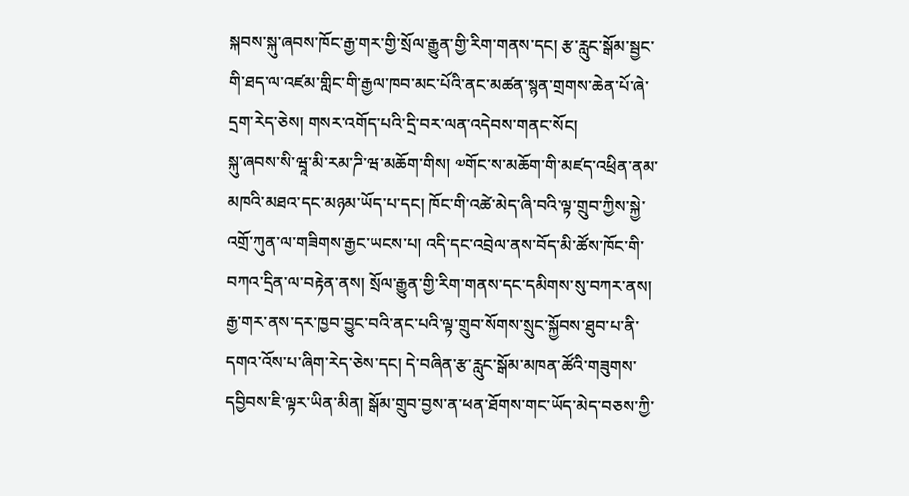སྐབས་སྐུ་ཞབས་ཁོང་རྒྱ་གར་གྱི་སྲོལ་རྒྱུན་གྱི་རིག་གནས་དང། རྩ་རླུང་སྒོམ་སྦྱང་གི་ཐད་ལ་འཛམ་གླིང་གི་རྒྱལ་ཁབ་མང་པོའི་ནང་མཚན་སྙན་གྲགས་ཆེན་པོ་ཞེ་དྲག་རེད་ཅེས། གསར་འགོད་པའི་དྲི་བར་ལན་འདེབས་གནང་སོང།
སྐུ་ཞབས་སི་ཝཱ་མི་རམ་ཌི་ཝ་མཆོག་གིས། ༧གོང་ས་མཆོག་གི་མཛད་འཕྲིན་ནམ་མཁའི་མཐའ་དང་མཉམ་ཡོད་པ་དང། ཁོང་གི་འཚེ་མེད་ཞི་བའི་ལྟ་གྲུབ་ཀྱིས་སྐྱེ་འགྲོ་ཀུན་ལ་གཟིགས་རྒྱང་ཡངས་པ། འདི་དང་འབྲེལ་ནས་བོད་མི་ཚོས་ཁོང་གི་བཀའ་དྲིན་ལ་བརྟེན་ནས། སྲོལ་རྒྱུན་གྱི་རིག་གནས་དང་དམིགས་སུ་བཀར་ནས། རྒྱ་གར་ནས་དར་ཁྱབ་བྱུང་བའི་ནང་པའི་ལྟ་གྲུབ་སོགས་སྲུང་སྐྱོབས་ཐུབ་པ་ནི་དགའ་འོས་པ་ཞིག་རེད་ཅེས་དང། དེ་བཞིན་རྩ་རླུང་སྒོམ་མཁན་ཚོའི་གཟུགས་དབྱིབས་ཇི་ལྟར་ཡིན་མིན། སྒོམ་གྲུབ་བྱས་ན་ཕན་ཐོགས་གང་ཡོད་མེད་བཅས་ཀྱི་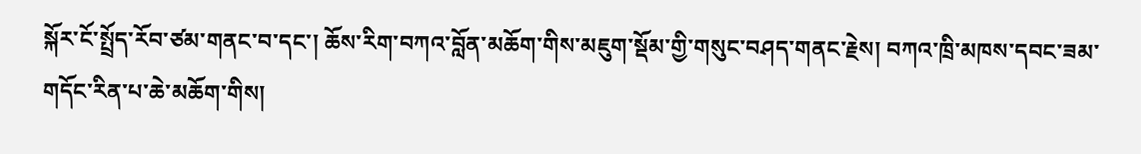སྐོར་ངོ་སྤྲོད་རོབ་ཙམ་གནང་བ་དང་། ཆོས་རིག་བཀའ་བློན་མཆོག་གིས་མཇུག་སྡོམ་གྱི་གསུང་བཤད་གནང་རྗེས། བཀའ་ཁྲི་མཁས་དབང་ཟམ་གདོང་རིན་པ་ཆེ་མཆོག་གིས།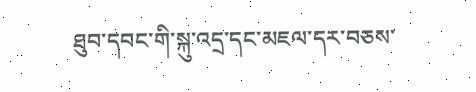ཐུབ་དབང་གི་སྐུ་འདྲ་དང་མཇལ་དར་བཅས་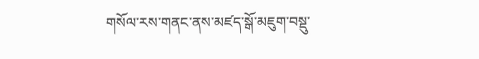གསོལ་རས་གནང་ནས་མཛད་སྒོ་མཇུག་བསྡུ་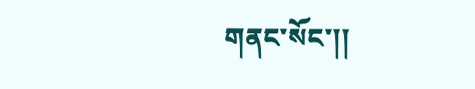གནང་སོང་།།